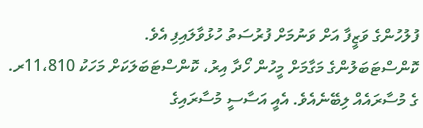ފުލުހުންގެ ވަޒީފާ އަށް ވަނުމަށް ފުރުސަތު ހުޅުވާލައިފި އެވެ.
ކޮންސްޓަބަލުންގެ މަގާމަށް މީހުން ހޯދާ އިރު، ކޮންސްޓަބަލަކަށް މަހަކު 11،810ރ. ގެ މުސާރައެއް ލިބޭނެއެވެ. އެއީ އަސާސީ މުސާރައިގެ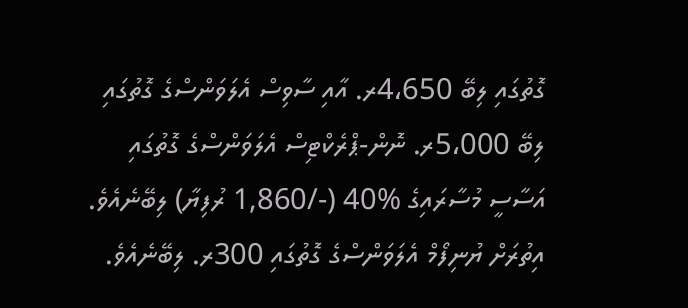ގޮތުގައި ލިބޭ 4،650ރ. އާއި ސާވިސް އެލަވަންސްގެ ގޮތުގައި ލިބޭ 5،000ރ. ނޮން-ޕްރެކްޓިސް އެލަވަންސްގެ ގޮތުގައި އަސާސީ މުސާރައިގެ %40 (-/1,860 ރުފިޔާ) ލިބޭނެއެވެ. އިތުރަށް ޔުނިފޯމް އެލަވަންސްގެ ގޮތުގައި 300ރ. ލިބޭނެއެވެ.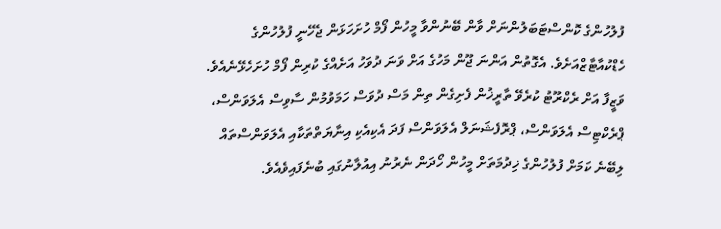ފުލުހުންގެ ކޮންސްޓަބަލުންނަށް ވާން ބޭނުންވާ މީހުން ފޯމް ހުށަހަޅަން ޖެހޭނީ ފުލުހުންގެ ހެޑްކުއާޓާޒްއަށެވެ. އެގޮތުން އަންނަ ޖޫން މަހުގެ އަށް ވަނަ ދުވަހު އަށެއްގެ ކުރިން ފޯމް ހުށަހެޅޭނެއެވެ.
ވަޒީފާ އަށް ރެކްރޫޓު ކުރެވޭ ތާރީޚުން ފެށިގެން ތިން މަސް ދުވަސް ހަމަވުމުން ސާވިސް އެލަވަންސް، ޕްރެކްޓިސް އެލަވަންސް، ޕްރޮފެޝަނަލް އެލަވަންސް ފަދަ އެކިއެކި އިނާޔަތްތަކާއި އެލަވަންސްތައް ލިބޭނެ ކަމަށް ފުލުހުންގެ ޚިދުމަތަށް މީހުން ހޯދަން ނެރުނު އިއުލާނުގައި ބުނެފައިވެއެވެ.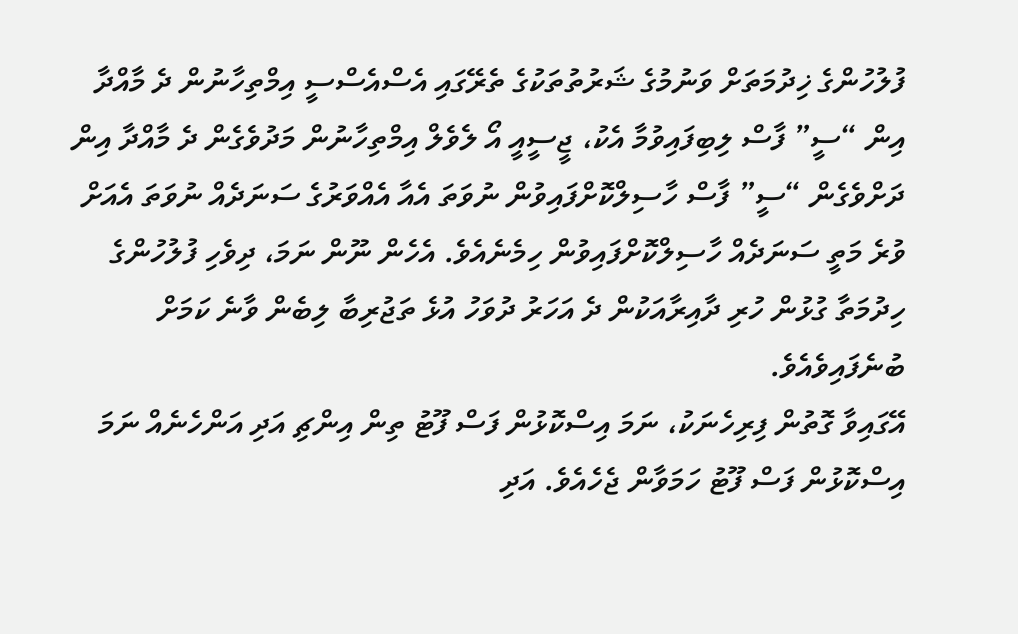ފުލުހުންގެ ޚިދުމަތަށް ވަނުމުގެ ޝަރުތުތަކުގެ ތެރޭގައި އެސްއެސްސީ އިމްތިހާނުން ދެ މާއްދާ އިން “ސީ” ފާސް ލިބިފައިވުމާ އެކު، ޖީސީއީ އޯ ލެވެލް އިމްތިހާނުން މަދުވެގެން ދެ މާއްދާ އިން ދަށްވެގެން “ސީ” ފާސް ހާސިލްކޮށްފައިވުން ނުވަތަ އެއާ އެއްވަރުގެ ސަނަދެއް ނުވަތަ އެއަށް ވުރެ މަތީ ސަނަދެއް ހާސިލްކޮށްފައިވުން ހިމެނެއެވެ. އެހެން ނޫން ނަމަ، ދިވެހި ފުލުހުންގެ ހިދުމަތާ ގުޅުން ހުރި ދާއިރާއަކުން ދެ އަހަރު ދުވަހު އުޅެ ތަޖުރިބާ ލިބެން ވާނެ ކަމަށް ބުނެފައިވެއެވެ.
އޭގައިވާ ގޮތުން ފިރިހެނަކު، ނަމަ އިސްކޮޅުން ފަސް ފޫޓު ތިން އިންޗި އަދި އަންހެނެއް ނަމަ އިސްކޮޅުން ފަސް ފޫޓު ހަމަވާން ޖެހެއެވެ. އަދި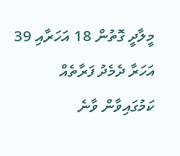މީލާދީ ގޮތުން 18 އަހަރާއި 39 އަހަރާ ދެމެދު ފަރާތެއް ކަމުގައިވާން ވާނެ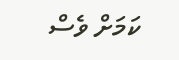ކަމަށް ވެސް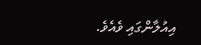އިއުލާންގައި ވެއެވެ.